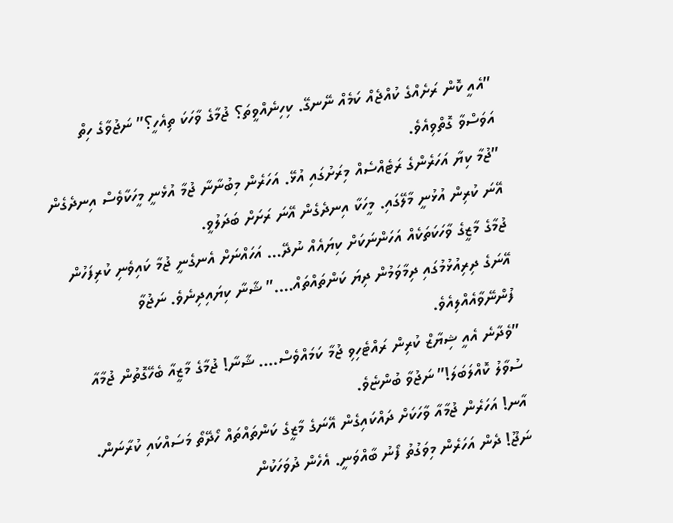”އެއީ ކޮން ރަށެއްގެ ކުއްޖެއް ކަމެއް ނޭނގޭ. ކިހިނެއްވީތަ؟ ޖުމާގެ ވާހަކަ ތިއެހީ؟” ނަޖުވާގެ ހިތް އަވަސްވާ ގޮތްވިއެވެ.
”ޖުމާ ކިޔާ އަހަރެންގެ ރަޓެއްސެއް މިރަށުގައި އުޅޭ. އަހަރެން މިބުނާނާ ޖުމާ އުޅެނީ މީހަކާވެސް އިނދެގެން އޭނަ ކުރިން އުޅުނީ މާލޭގައި. މީހަކާ އިނދެގެން އޭނަ ރަށަށް ބަދަލުވީ.
ޖުމާގެ މާޒީގެ ވާހަކަތަކެއް އަހަންނަކަށް ކިޔައެއް ނުދޭ… އަހައްނަށް އެނގެނީ ޖުމާ ކައިވެނި ކުރިފަހުން އޭނަގެ ދިރިއުޅުމުގައި ދިމާވަމުން ދިޔަ ކަންތައްތައް….” ޝާނާ ކިޔައިދިނެވެ. ނަޖުވާ ފުންނޭވާއެއްލިއެވެ.
”ވެދާނެ އެއީ ޝިޔާޒް ކުރިން ރައްޓެހިވި ޖުމާ ކަމައްވެސް…. ޝާނާ! ޖުމާގެ މާޒީއާ ބެހޭގޮތުން ޖުމާއާ ސުވާލު ކޮއްލަބަލަ!” ނަޖުވާ ބުންޏެވެ.
އާނ! އަހަރެން ޖުމާއާ ވާހަކަށް ދައްކައިގެން އޭނަގެ މާޒީގެ ކަންތައްތައް ހޯދޭތޯ މަސައްކައި ކުރާނަން. ނަޖޫ! ދެން އަހަރެން މިވަގުތު ފޯނު ބާއްވަނީ. އެހެން ދުވަހަކުން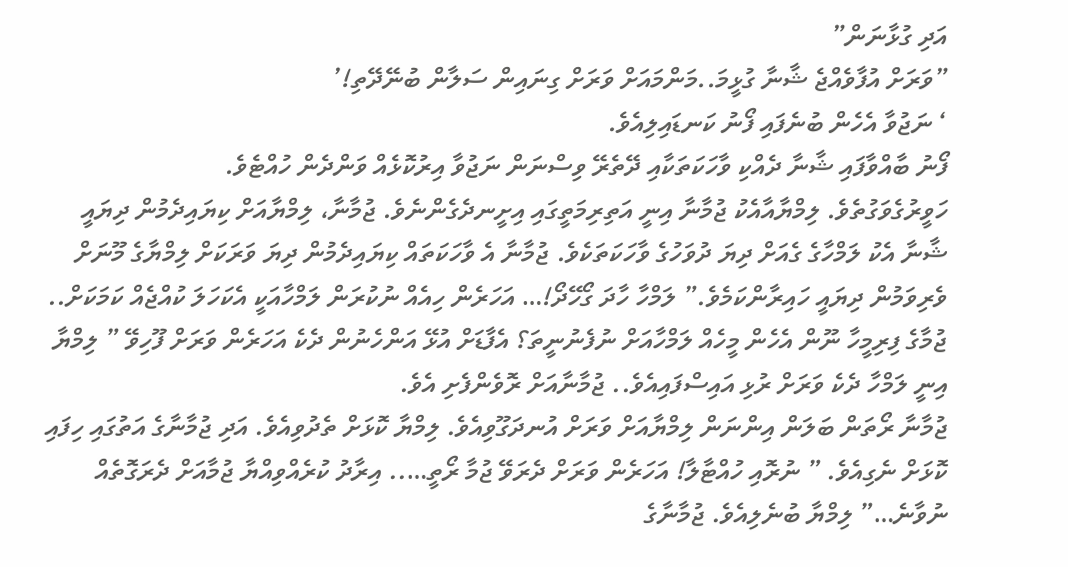އަދި ގުޅާނަން”
”ވަރަށް އުފާވެއްޖެ ޝާނާ ގުޅީމަ..މަންމައަށް ވަރަށް ގިނައިން ސަލާން ބުނޭދޭތި!’
‘ ނަޖުވާ އެހެން ބުނެފައި ފޯނު ކަނޑައިލިއެވެ.
ފޯނު ބާއްވާފައި ޝާނާ ދެއްކި ވާހަކަތަކާއި ދޭތެރޭ ވިސްނަން ނަޖުވާ އިރުކޮޅެއް ވަންދެން ހުއްޓެވެ.
ހަވީރުގެވަގުތެވެ. ލިމްޔާއާއެކު ޖުމާނާ އިނީ އަތިރިމަތީގައި އިށީނދެގެންނެވެ. ޖުމާނާ، ލިމްޔާއަށް ކިޔައިދެމުން ދިޔައީ ޝާނާ އެކު ލަމްހާގެ ގެއަށް ދިޔަ ދުވަހުގެ ވާހަކަތަކެވެ. ޖުމާނާ އެ ވާހަކަތައް ކިޔައިދެމުން ދިޔަ ވަރަކަށް ލިމްޔާގެ މޫނަށް ވެރިވަމުން ދިޔައީ ހައިރާންކަމެވެ.” ލަމްހާ ހާދަ ގޯހޭދޯ!… އަހަރެން ހިއެއް ނުކުރަން ލަމްހާއަކީ އެކަހަލަ ކުއްޖެއް ކަމަކަށް.. ޖުމާގެ ފިރިމީހާ ނޫން އެހެން މީހެއް ލަމްހާއަށް ނުފެނުނީތަ؟ އެފާޑަށް އުޅޭ އަންހެނުން ދެކެ އަހަރެން ވަރަށް ފޫހިވޭ ” ލިމްޔާ އިނީ ލަމްހާ ދެކެ ވަރަށް ރުޅި އައިސްފައިއެވެ.. ޖުމާނާއަށް ރޮވެންފެށި އެވެ.
ޖުމާނާ ރޯތަން ބަލަން އިންނަން ލިމްޔާއަށް ވަރަށް އުނދަގޫވިއެވެ. ލިމްޔާ ކޮޅަށް ތެދުވިއެވެ. އަދި ޖުމާނާގެ އަތުގައި ހިފައި ކޮޅަށް ނެގިއެވެ. ” ނުރޮއި ހުއްޓާލާ! އަހަރެން ވަރަށް ދެރަވޭ ޖުމާ ރޯތީ….. އިރާދު ކުރެއްވިއްޔާ ޖުމާއަށް ދެރަގޮތެއް ނުވާނެ…” ލިމްޔާ ބުނެލިއެވެ. ޖުމާނާގެ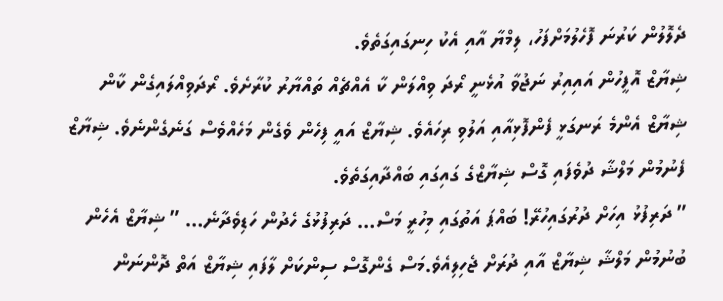ދެލޮލުން ކަރުނަ ފޮހެލުމަށްފަހު، ލިމްޔާ އާއި އެކު ހިނގައިގަތެވެ.
ޝިޔާޒް އޮފީހުން އައިއިރު ނަޖުވާ އުޅެނީ ރޯދަ ވިއްލަން ކާ އެއްޗެއް ތައްޔާރު ކުރާށެވެ. ރޯދަވިއްލައިގެން ކާން ޝިޔާޒް އެންމެ ރަނގަޅީ ފެންފޮޅިއާއި އަލުވި ރިހައެވެ. ޝިޔާޒް އައީ ފިހެން ވެގެން މަހެއްވެސް ގަނެގެންނެވެ. ޝިޔާޒް ފެނުމުން މަލްޝާ ދުވެފައި ގޮސް ޝިޔާޒްގެ ގައިގައި ބައްދާއިގަތެވެ.
” ދަރިފުޅު އިހަށް ދުރުގައިހުރޭ! ބައްޕަ އަތުގައި މިހުރީ މަސް… ދަރިފުޅުގެ ހެދުން ހަޑިވެދާނެ… ” ޝިޔާޒް އެހެން ބުނުމުން މަލްޝާ ޝިޔާޒް އާއި ދުރަށް ޖެހިލިއެވެ.މަސް ގެންގޮސް ސިންކަށް ލާފައި ޝިޔާޒް އަތް ދޮންނަން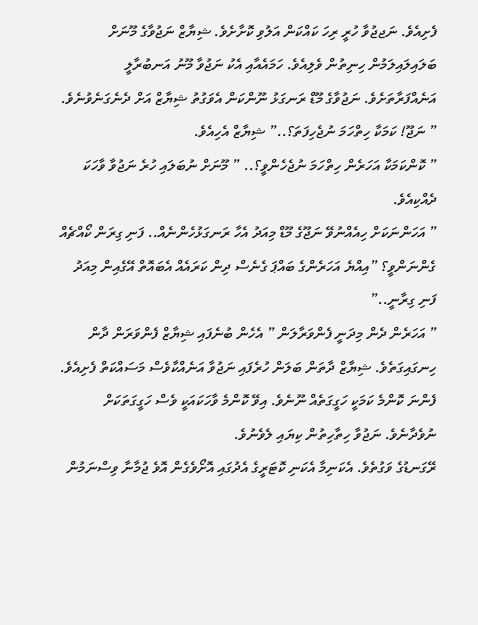ފެށިއެވެ. ނަޖޖުވާ ހުރީ ރިހަ ކައްކަން އަލުވި ކޮށާށެވެ. ޝިޔާޒް ނަޖުވާގެ މޫނަށް ބަލައިލައިލަމުން ހިނިތުން ވެލިއެވެ. ހަމައެއާއި އެކު ނަޖުވާ މޫނު އަނބުރާލީ އަނެއްފަރާތަށެވެ. ނަޖުވާގެ މޫޑް ރަނގަޅު ނޫންކަން އެވަގުތު ޝިޔާޒް އަށް ދެނެގަނެވުނެވެ.
” ނަޖޫ! ކަމަކާ ހިތްހަމަ ނުޖެހިފަތަ؟..” ޝިޔާޒް އެހިއެވެ.
” ކޮންކަމަކާ އަހަރެން ހިތްހަމަ ނުޖެހެންވީ؟.. ” މޫނަށް ނުބަލައި ހުރެ ނަޖުވާ ވާހަކަ ދެއްކިއެވެ.
” އަހަންނަކަށް ހިއެއްނުވޭ ނަޖޫގެ މޫޑް މިއަދު އެހާ ރަނގަޅުހެންނެއް.. ފަނި ގިރަން ކޯއްޗެއް ގެންނަންވީ؟ ”އިއްޔެ އަހަރެންގެ ބައްޕަ ގެނެސް ދިން ކަރައެއް އެބައޮތް އޭގެއިން މިއަދު ފަނި ގިރާނީ..”
” އަހަރެން ދެން މިދަނީ ފެންވަރާލަން ” އެހެން ބުނެފައި ޝިޔާޒް ފެންވަރަން ދާން ހިނގައިގަތެވެ. ޝިޔާޒް ދާތަން ބަލަން ހުރެފައި ނަޖުވާ އަނެއްކާވެސް މަސައްކަތް ފެށިއެވެ. ފެންނަ ކޮންމެ ކަމަކީ ހަގީގަތެއް ނޫނެވެ. އިވޭ ކޮންމެ ވާހަކައަކީ ވެސް ހަގީގަތަކަށް ނުވެދާނެވެ. ނަޖުވާ ހިތާހިތުން ކިޔައި ލެވެނުވެ.
ރޭގަނޑުގެ ވަގުތެވެ. އެކަނިމާ އެކަނި ކޮޓަރީގެ އެދުގައި އޮށޯވެގެން އޮވެ ޖުމާނާ ވިސްނަމުން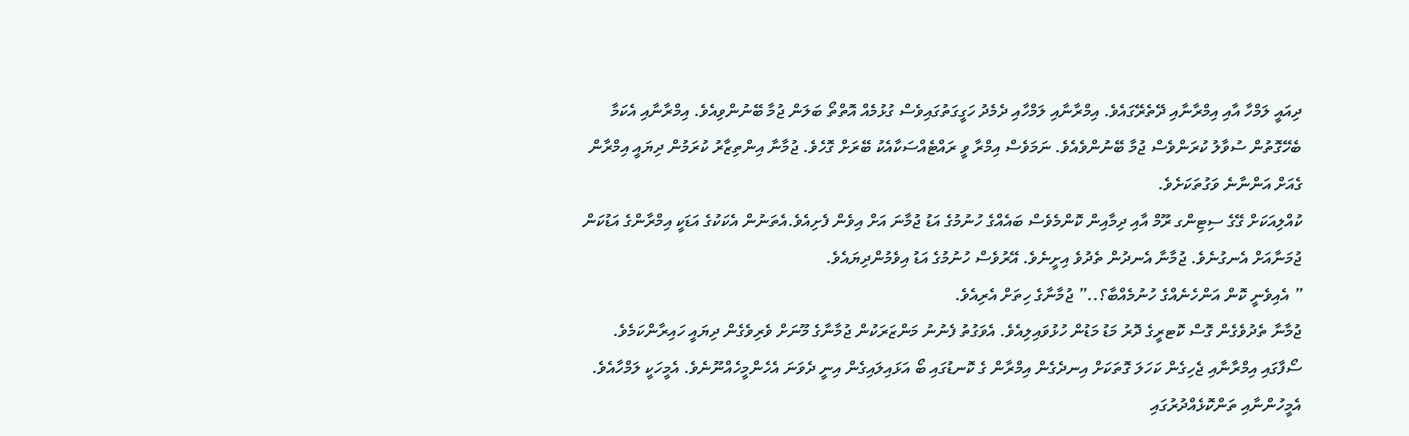ދިއައީ ލަމްހާ އާއި އިމްރާނާއި ދޭތެރޭގައެވެ. އިމްރާނާއި ލަމްހާއި ދެމެދު ހަގީގަތުގައިވެސް ގުޅުމެއް އޮތްތޯ ބަލަން ޖުމާ ބޭނުންވިއެވެ. އިމްރާނާއި އެކަމާ ބެހޭގޮތުން ސުވާލު ކުރަންވެސް ޖުމާ ބޭނުންވެއެވެ. ނަމަވެސް އިމްރާ ވީ ރައްޓެއްސަކާއެކު ބޭރަށް ގޮހެވެ. ޖުމާނާ އިންތިޒާރު ކުރަމުން ދިޔައީ އިމްރާން ގެއަށް އަންނާނެ ވަގުތަކަށެވެ.
ކުއްލިއަކަށް ގޭގެ ސިޓިންގ ރޫމް އާއި ދިމާއިން ކޮންމެވެސް ބައެއްގެ ހުނުމުގެ އަޑު ޖުމާނަ އަށް އިވެން ފެށިއެވެ.އެތަނުން އެކަކުގެ އަޑަކީ އިމްރާންގެ އަޑުކަން ޖުމަނާއަށް އެނގުނެވެ. ޖުމާނާ އެނދުން ތެދުވެ އިށީނެވެ. އޭރުވެސް ހުނުމުގެ އަޑު އިވެމުންދިޔައެވެ.
” އެއިވެނީ ކޮން އަންހެނެއްގެ ހުނުމެއްބާ؟..” ޖުމާނާގެ ހިތަށް އެރިއެވެ.
ޖުމާނާ ތެދުވެގެން ގޮސް ކޮޓރީގެ ދޮރު މަޑު މަޑުން ހުޅުވައިލިއެވެ. އެވަގުތު ފެނުނު މަންޒަރަކުން ޖުމާނާގެ މޫނަށް ވެރިވެގެން ދިޔައީ ހައިރާންކަމެވެ. ސޯފާގައި އިމްރާނާއި ޖެހިގެން ކަހަލަ ގޮތަކަށް އިނދެގެން އިމްރާން ގެ ކޮނޑުގައި ބޯ އަޅައިލައިގެން އިނީ ދެވަނަ އެހެންމީހެއްނޫނެވެ. އެމީހަކީ ލަމްހާއެވެ. އެމީހުންނާއި ތަންކޮޅެއްދުރުގައި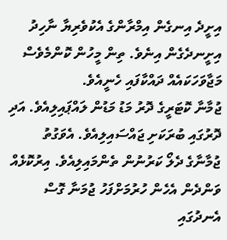އިށީދެ އިނގެން އިމްރާންގެ އެކުވެރިޔާ ނާހިދު އިށީނދެގެން އިނެވެ. ތިން މީހުން ކޮންމެވެސް މަޖާވަހަކައެއް ދައްކާފައި ހެނީއެވެ.
ޖުމާނާ ކޮޓަރީގެ ދޮރު މަޑު މަޑުން ލައްޕައިލިއެވެ. އަދި ދޮރުގައި ބުރަކަށި ޖައްސައިލިއެވެ. އެވަގުތު ޖުމާނާގެ ދެލޯ ކަރުނުން ތެންމައިލިއެވެ. އިރުކޮޅެއް ވަންދެން އެހެން ހުރުމަށްފަހު ޖުމަނާ ގޮސް އެނދުގައި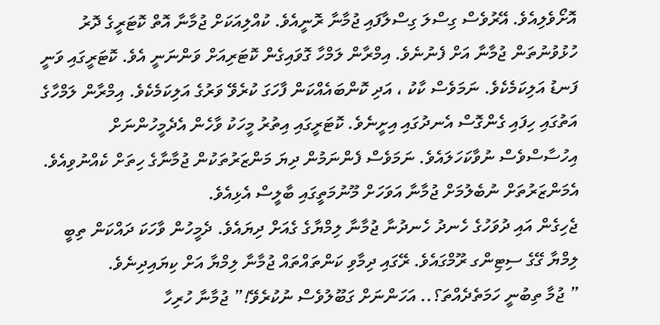އޮށޯވެލިއެވެ. އޭރުވެސް ގިސްލަ ގިސްލާފައި ޖުމާނާ ރޮނީއެވެ. ކުއްލިއަކަށް ޖުމާނާ އޮތް ކޮޓަރީގެ ދޮރު ހުޅުވުނުތަން ޖުމާނާ އަށް ފެނުނެވެ. އިމްރާން ލަމްހާ ގޮވައިގެން ކޮޓަރިއަށް ވަންނަނީ އެވެ. ކޮޓަރީގައި ވަނީ ފަނޑު އަލިކަމެކެވެ. ނަމަވެސް ކާކު ، އަދި ކޮންބައެއްކަން ފާހަގަ ކުރެވޭ ވަރުގެ އަލިކަމެކެވެ. އިމްރާން ލަމްހާގެ އަތުގައި ހިފައި ގެންގޮސް އެނދުގައި އިށީނެވެ. ކޮޓަރީގައި އިތުރު މީހަކު ވާހެން އެދެމީހުންނަށް އިހުސާސްވެސް ނުވާކަހަލައެވެ. ނަމަވެސް ފެންނަމުން ދިޔަ މަންޒަރުތަކުން ޖުމާނާގެ ހިތަށް ކެއްނުވިއެވެ. އެމަންޒަރުތަށް ނުބެލުމަށް ޖުމާނާ އަވަހަށް މޫނުމަތީގައި ބާލީސް އެޅިއެވެ.
ޖެހިގެން އައި ދުވަހުގެ ހެނދު ހެނދުނާ ޖުމާނާ ލިމްޔާގެ ގެއަށް ދިޔައެވެ. ދެމީހުން ވާހަކަ ދައްކަން ތިބީ ލިމްޔާ ގޭގެ ސިޓިންގ ރޫމްގައެވެ. ރޭގައި ދިމާވި ކަންތައްތައް ޖުމާނާ ލިމްޔާ އަށް ކިޔައިދިނެވެ.
” ޖުމާ ތިބުނީ ހަމަތެދެއްތަ؟.. އަހަންނަށް ގަބޫލުވެސް ނުކުރެވޭ!” ޖުމާނާ ހުރިހާ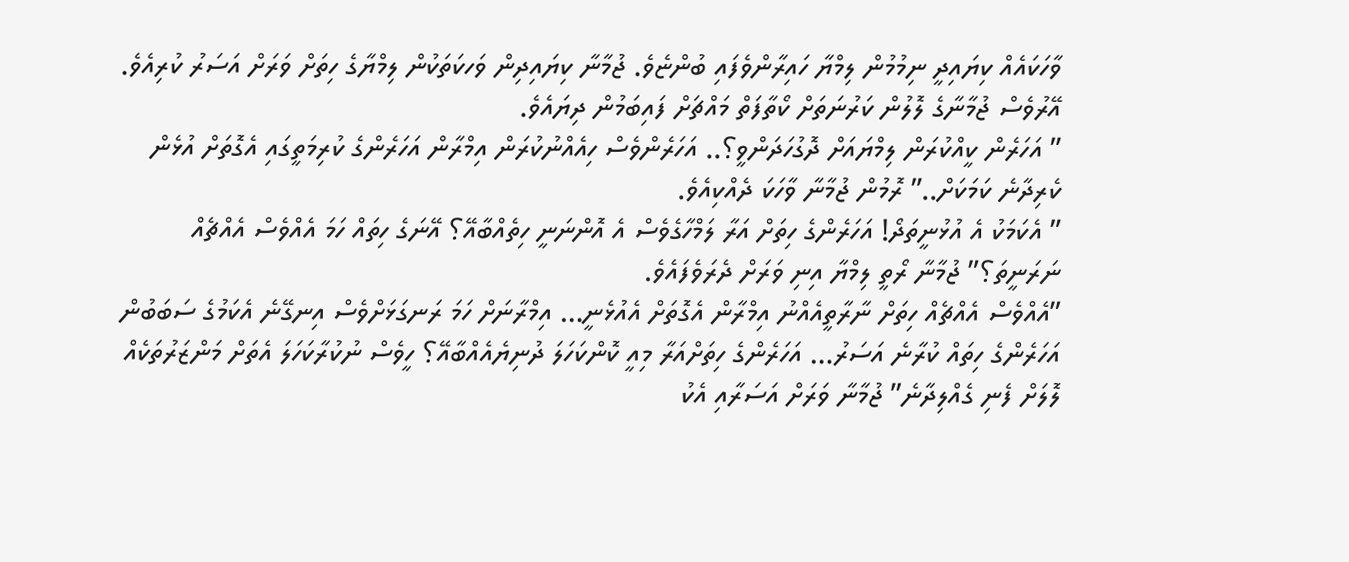ވާހަކައެއް ކިޔައިދީ ނިމުމުން ލިމްޔާ ހައިރާންވެފައި ބުންޏެވެ. ޖުމާނާ ކިޔައިދިން ވަހކަތަކުން ލިމްޔާގެ ހިތަށް ވަރަށް އަސަރު ކުރިއެވެ. އޭރުވެސް ޖުމާނާގެ ލޮލުން ކަރުނަތަށް ކޯތާފަތް މައްޗަށް ފައިބަމުން ދިޔައެވެ.
” އަހަރެން ކީއްކުރަން ލިމްޔައަށް ދޮގުހަދަންވީ؟.. އަހަރެންވެސް ހިއެއްނުކުރަން އިމްރާން އަހަރެންގެ ކުރިމަތީގައި އެގޮތަށް އުޅެން ކެރިދާނެ ކަމަކަށް..” ރޮމުން ޖުމާނާ ވާހަކަ ދެއްކިއެވެ.
” އެކަމަކު އެ އުޅުނީތަދޯ! އަހަރެންގެ ހިތަށް އަރާ ލަމްހާގެވެސް އެ އޮންނަނީ ހިތެއްބާއޭ؟ އޭނަގެ ހިތައް ހަމަ އެއްވެސް އެއްޗެއް ނަރަނީތަ؟” ޖުމާނާ ރޯތީ ލިމްޔާ އިނި ވަރަށް ދެރަވެފައެވެ.
”އެއްވެސް އެއްޗެއް ހިތަށް ނާރާތީއެއްނު އިމްރާން އެގޮތަށް އެއުޅެނީ… އިމްރާނަށް ހަމަ ރަނގަޅަށްވެސް އިނގޭނެ އެކަމުގެ ސަބަބުން އަހަރެންގެ ހިތައް ކުރާނެ އަސަރު… އަހަރެންގެ ހިތަށްއަރާ މިއީ ކޮންކަހަލަ ދުނިޔެއެއްބާއޭ؟ ހީވެސް ނުކުރާކަހަލަ އެތަށް މަންޒަރުތަކެއް ލޮލަށް ފެނި ގެއްލިދާނެ” ޖުމާނާ ވަރަށް އަސަރާއި އެކު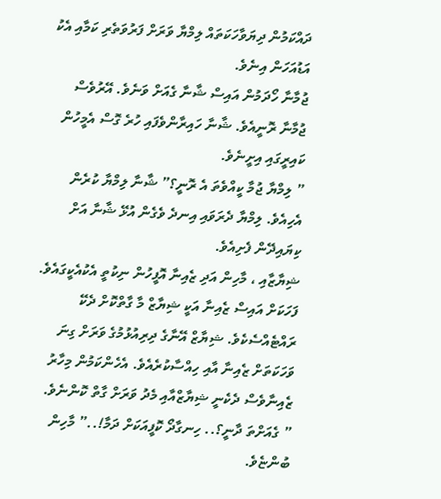ދައްކަމުން ދިޔަވާހަކަތައް ލިމްޔާ ވަރަށް ފަރުވަތެރި ކަމާއި އެކު އަޑުއަހަން އިނެވެ.
ޖުމާނާ ހޯދަމުން އައިސް ޝާނާ ގެއަށް ވަނެވެ. އޭރުވެސް ޖުމާނާ ރޮނީއެވެ. ޝާނާ ހައިރާންވެފައި ހުރެ ގޮސް އެމީހުން ކައިރީގައި އިށީނެވެ.
” ލިމްޔާ ޖުމާ ކީއްވެތަ އެ ރޮނީ؟” ޝާނާ ލިމްޔާ ކުރެން އެހިއެވެ. ލިމްޔާ ދެރަވައި އިނދެ ވެގެން އުޅޭ ޝާނާ އަށް ކިޔައިދޭން ފެށިއެވެ.
ޝިޔާޒާއި ، މާހިން އަދި ޒެއިނާ އޮފީހުން ނިކުތީ އެކުއެކީގައެވެ. ފަހަކަށް އައިސް ޒެއިނާ އަކީ ޝިޔާޒް މާ ގާތްކޮށް ދެކޭ ރައްޓެއްސެކެވެ. ޝިޔާޒް އޭނާގެ ދިރިއުޅުމުގެ ވަރަށް ގިނަ ވަހަކަތަށް ޒެއިނާ އާއި ހިއްސާކުރެއެވެ. އެހެންކަމުން މިހާރު ޒެއިނާވެސް ދެކެނީ ޝިޔާޒްއާއި މެދު ވަރަށް ގާތް ކޮންނެވެ.
” ގެއަށްތަ ދާނީ؟.. ހިނގާދޯ ކޮފީއަކަށް ދަމާ!..” މާހިން ބުންޏެވެ.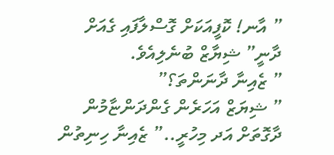” އާނ! ކޮފީއަކަށް ގޮސްލާފައި ގެއަށް ދާނީ” ޝިޔާޒް ބުނެލިއެވެ.
” ޒެއިނާ ދާނަންތަ؟”
” ޝިޔަޒް އަހަރެން ގެންދަންޏާމުން ދާގޮތަށް އަދ މިހުރީ..” ޒެއިނާ ހިނިތުން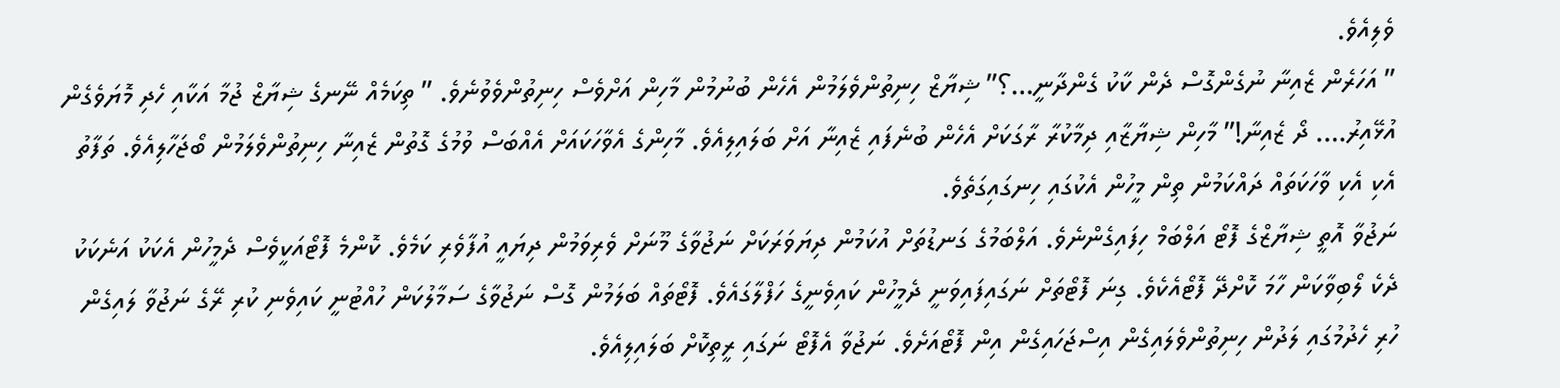ވެލިއެވެ.
” އަހަރެން ޒެއިނާ ނުގެންގޮސް ދެން ކާކު ގެންދާނީ…؟” ޝިޔާޒް ހިނިތުންވެލަމުން އެހެން ބުނުމުން މާހިން އަށްވެސް ހިނިތުންވެވުނެވެ. ” ތިކަމެއް ނޭނގެ ޝިޔާޒް ޖުމާ އަކާއި ހެދި މޮޔަވެގެން އުޅޭއިރު…. ދޯ ޒެއިނާ!” މާހިން ޝިޔާޒާއި ދިމާކުރާ ރާގަކަށް އެހެން ބުނެފައި ޒެއިނާ އަށް ބަލައިލިއެވެ. މާހިންގެ އެވާހަކައަށް އެއްބަސް ވުމުގެ ގޮތުން ޒެއިނާ ހިނިތުންވެލަމުން ބޯޖަހާލިއެވެ. ތަފާތު އެކި އެކި ވާހަކަތައް ދައްކަމުން ތިން މީހުން އެކުގައި ހިނގައިގަތެވެ.
ނަޖުވާ އޮތީ ޝިޔާޒްގެ ފޮޓޯ އަލްބަމް ހިފައިގެންނެވެ. އަލްބަމުގެ ގަނޑުތަށް އުކަމުން ދިޔަވަރަކަށް ނަޖުވާގެ މޫނަށް ވެރިވަމުން ދިޔައީ އުފާވެރި ކަމެވެ. ކޮންމެ ފޮޓޯއަކީވެސް ދެމީހުން އެކަކު އަނެކަކު ދެކެ ލޯބިވާކަން ހާމަ ކޮށްދޭ ފޮޓޯއެކެވެ. ގިނަ ފޮޓޯތަށް ނަގައިފައިވަނީ ދެމީހުން ކައިވެނީގެ ހަފްލާގައެވެ. ފޮޓޯތައް ބަލަމުން ގޮސް ނަޖުވާގެ ސަމާލުކަން ހުއްޓުނީ ކައިވެނި ކުރި ރޭގެ ނަޖުވާ ލައިގެން ހުރި ހެދުމުގައި ލަދުން ހިނިތުންވެލައިގެން އިސްޖަހައިގެން އިން ފޮޓޯއަށެވެ. ނަޖުވާ އެފޮޓޯ ނަގައި ރީތިކޮށް ބަލައިލިއެވެ.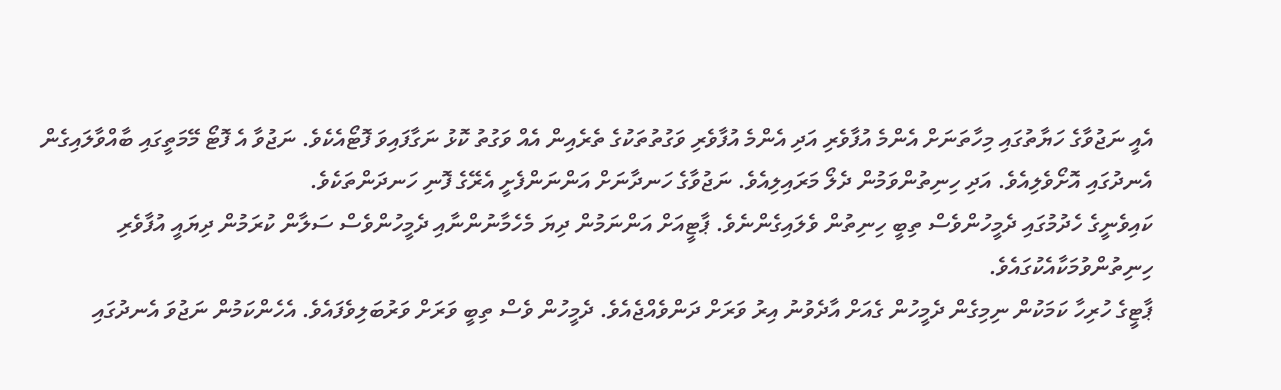އެއީ ނަޖުވާގެ ހަޔާތުގައި މިހާތަނަށް އެންމެ އުފާވެރި އަދި އެންމެ އުފާވެރި ވަގުތުތަކުގެ ތެރެއިން އެއް ވަގުތު ކޮޅު ނަގާފައިވަ ފޮޓޯއެކެވެ. ނަޖުވާ އެ ފޮޓޯ މޭމަތީގައި ބާއްވާލައިގެން އެނދުގައި އޮށޯވެލިއެވެ. އަދި ހިނިތުންވަމުން ދެލޯ މަރައިލިއެވެ. ނަޖުވާގެ ހަނދާނަށް އަންނަންފެށީ އެރޭގެ ފޮނި ހަނދަންތަކެވެ.
ކައިވެނީގެ ހެދުމުގައި ދެމީހުންވެސް ތިބީ ހިނިތުން ވެލައިގެންނެވެ. ޕާޓީއަށް އަންނަމުން ދިޔަ މެހެމާނުންނާއި ދެމީހުންވެސް ސަލާން ކުރަމުން ދިޔައީ އުފާވެރި ހިނިތުންވުމަކާއެކުގައެވެ.
ޕާޓީގެ ހުރިހާ ކަމަކުން ނިމިގެން ދެމީހުން ގެއަށް އާދެވުނު އިރު ވަރަށް ދަންވެއްޖެއެވެ. ދެމީހުން ވެސް ތިބީ ވަރަށް ވަރުބަލިވެފައެވެ. އެހެންކަމުން ނަޖުވަ އެނދުގައި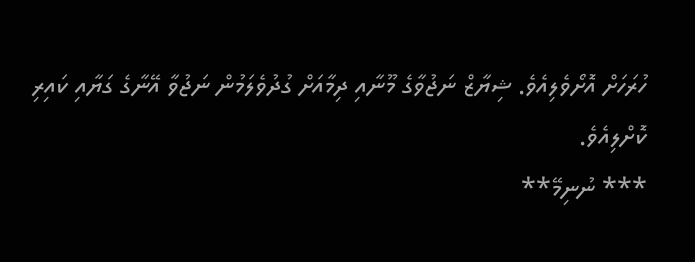ހުރަހަށް އޮށޯވެލިއެވެ. ޝިޔާޒް ނަޖުވާގެ މޫނާއި ދިމާއަށް ގުދުވެލަމުން ނަޖުވާ އޭނާގެ ގަޔާއި ކައިރި ކޮށްލިއެވެ.
*** ނުނިމޭ**